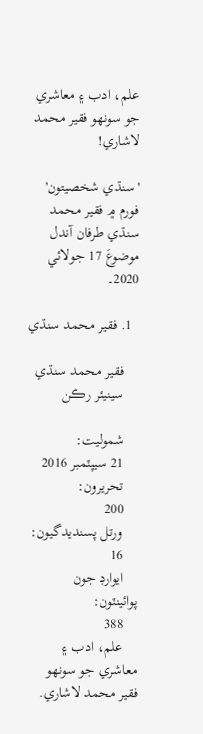علم، ادب ۽ معاشري جو سونهو فقير محمد لاشاري!

'سنڌي شخصيتون' فورم ۾ فقير محمد سنڌي طرفان آندل موضوعَ 17 جولائي 2020۔

  1. فقير محمد سنڌي

    فقير محمد سنڌي
    سينيئر رڪن

    شموليت:
    21 سيپٽمبر 2016
    تحريرون:
    200
    ورتل پسنديدگيون:
    16
    ايوارڊ جون پوائينٽون:
    388
    علم، ادب ۽ معاشري جو سونهو فقير محمد لاشاري.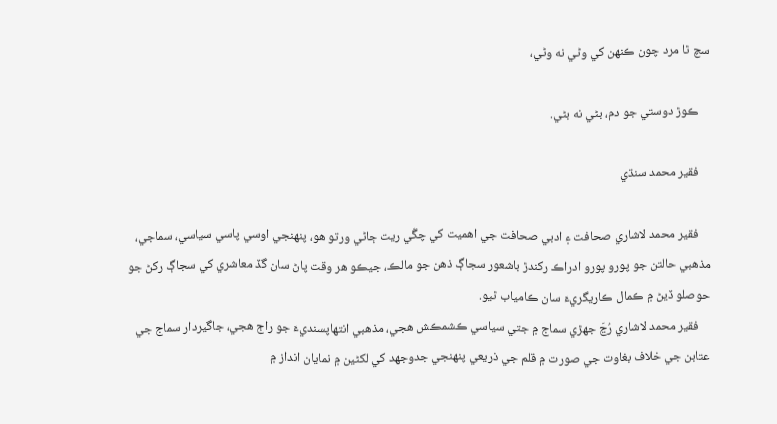سچ ٿا مرد چون ڪنهن کي وڻي نه وڻي،

    ڪوڙ دوستي جو دم، بڻي نه بڻي.

    فقير محمد سنڌي

    فقير محمد لاشاري صحافت ۽ ادبي صحافت جي اهميت کي چڱي ريت ڄاڻي ورتو هو، پنھنجي اوسي پاسي سياسي، سماجي، مذهبي حالتن جو پورو پورو ادراڪ رکندڙ باشعور سجاڳ ذهن جو مالڪ، جيڪو هر وقت پاڻ سان گڏ معاشري کي سجاڳ رکڻ جو حوصلو ڏيڻ ۾ ڪمال ڪاريگريءَ سان ڪامياب ٿيو.
    فقير محمد لاشاري رُڃَ جھڙي سماج ۾ جتي سياسي ڪشمڪش هجي، مذهبي انتھاپسنديءَ جو راڄ هجي، جاگيردار سماج جي عتابن جي خلاف بغاوت جي صورت ۾ قلم جي ذريعي پنھنجي جدوجھد کي لکڻين ۾ نمايان انداز ۾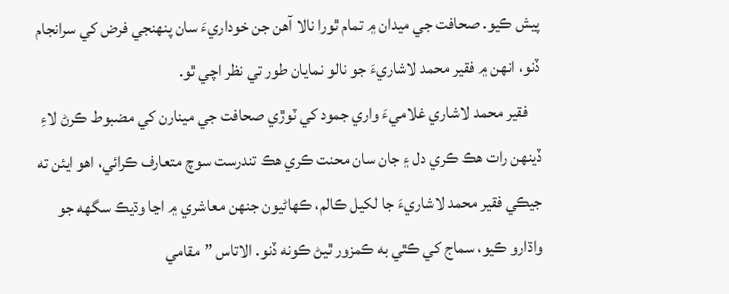پيش ڪيو. صحافت جي ميدان ۾ تمام ٿورا نالا آهن جن خوداريءَ سان پنھنجي فرض کي سرانجام ڏنو، انھن ۾ فقير محمد لاشاريءَ جو نالو نمايان طور تي نظر اچي ٿو.
    فقير محمد لاشاري غلاميءَ واري جمود کي ٽوڙي صحافت جي مينارن کي مضبوط ڪرڻ لاءِ ڏينھن رات هڪ ڪري دل ۽ جان سان محنت ڪري هڪ تندرست سوچ متعارف ڪرائي، اهو ايئن ته جيڪي فقير محمد لاشاريءَ جا لکيل ڪالم، ڪھاڻيون جنھن معاشري ۾ اڃا وڌيڪ سگهه جو واڌارو ڪيو، سماج کي ڪٿي به ڪمزور ٿيڻ ڪونه ڏنو. الاتاس ”مقامي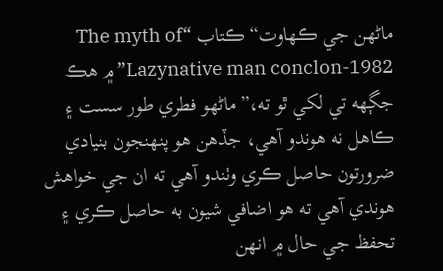ماڻهن جي ڪھاوت“ ڪتاب “The myth of Lazynative man conclon-1982” ۾ هڪ جڳهه تي لکي ٿو ته،”ماڻهو فطري طور سست ۽ ڪاهل نه هوندو آهي، جڏهن هو پنھنجون بنيادي ضرورتون حاصل ڪري وٺندو آهي ته ان جي خواهش هوندي آهي ته هو اضافي شيون به حاصل ڪري ۽ تحفظ جي حال ۾ انهن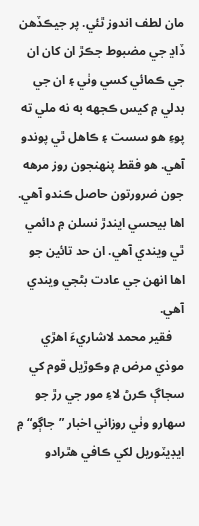مان لطف اندوز ٿئي. پر جيڪڏهن ڏاڍ جي مضبوط جڪڙ ان کان ان جي ڪمائي کسي وٺي ۽ ان جي بدلي ۾ کيس ڪجهه به نه ملي ته پوءِ هو سست ۽ ڪاهل ٿي پوندو آهي. هو فقط پنھنجون روز مرهه جون ضرورتون حاصل ڪندو آهي. اها بيحسي ايندڙ نسلن ۾ دائمي ٿي ويندي آهي. ان حد تائين جو اها انهن جي عادت بڻجي ويندي آهي.
    فقير محمد لاشاريءَ اهڙي موذي مرض ۾ وڪوڙيل قوم کي سجاڳ ڪرڻ لاءِ مور جي رڙ جو سھارو وٺي روزاني اخبار ”جاڳو“ ۾ ايڊيٽوريل لکي ڪافي هٿرادو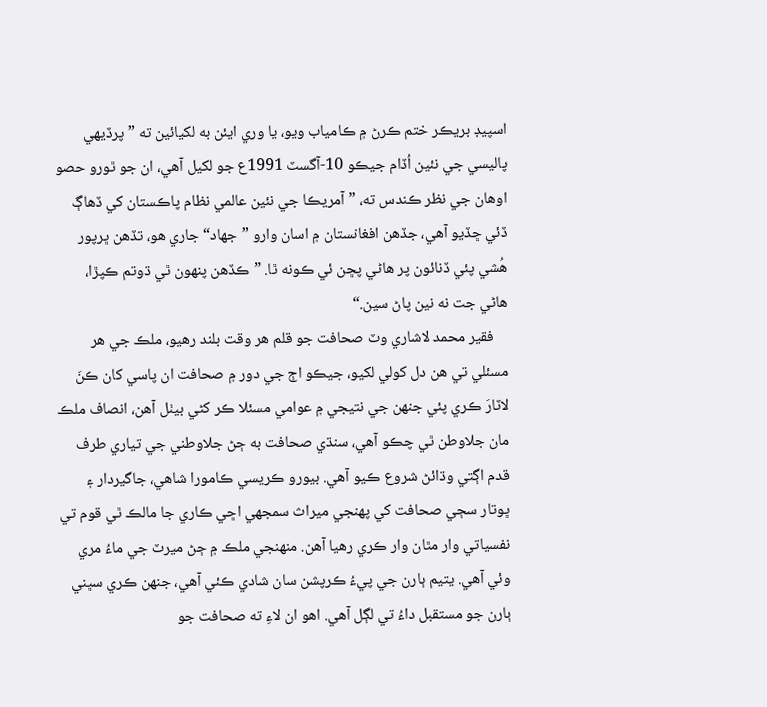اسپيڊ بريڪر ختم ڪرڻ ۾ ڪامياب ويو، يا وري ايئن به لکيائين ته ”پرڏيھي پاليسي جي نئين اُڏام جيڪو 10-آگسٽ 1991ع جو لکيل آهي، ان جو ٿورو حصو اوهان جي نظر ڪندس ته، ”آمريڪا جي نئين عالمي نظام پاڪستان کي ڏهاڳ ڏئي ڇڏيو آهي، جڏهن افغانستان ۾ اسان وارو ”جھاد“ جاري هو، تڏهن ڀرپور هُشي پئي ڏنائون پر هاڻي پڇن ئي ڪونه ٿا. ”ڪڏهن پنھون ٿي ڌوتم ڪپڙا، هاڻي جت نه نين پاڻ سين.“
    فقير محمد لاشاري وٽ صحافت جو قلم هر وقت بلند رهيو، ملڪ جي هر مسئلي تي هن دل کولي لکيو، جيڪو اڄ جي دور ۾ صحافت ان پاسي کان ڪنَ لاٽارَ ڪري پئي جنھن جي نتيجي ۾ عوامي مسئلا ڪر کڻي بيٺل آهن، انصاف ملڪ مان جلاوطن ٿي چڪو آهي، سنڌي صحافت به ڄڻ جلاوطني جي تياري طرف قدم اڳتي وڌائڻ شروع ڪيو آهي. بيورو ڪريسي ڪامورا شاهي، جاگيردار ۽ ڀوتار سڄي صحافت کي پھنجي ميراث سمجهي اڇي ڪاري جا مالڪ ٿي قوم تي نفسياتي وار مٿان وار ڪري رهيا آهن. منھنجي ملڪ ۾ ڄڻ ميرٽ جي ماءُ مري وئي آهي. يتيم ٻارن جي پيءُ ڪرپشن سان شادي ڪئي آهي، جنھن ڪري سڀني ٻارن جو مستقبل داءُ تي لڳل آهي. اهو ان لاءِ ته صحافت جو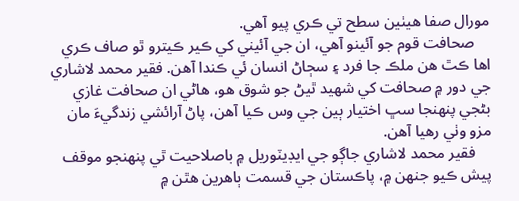مورال صفا هيٺين سطح تي ڪري پيو آهي.
    صحافت قوم جو آئينو آهي، ان جي آئيني کي ڪير ڪيترو ٿو صاف ڪري اها ڪٿ هن ملڪ جا فرد ۽ سڄاڻ انسان ئي ڪندا آهن. فقير محمد لاشاري جي دور ۾ صحافت کي شھيد ٿيڻ جو شوق هو، هاڻي ان صحافت غازي بڻجي پنھنجا سڀ اختيار ٻين جي وس ڪيا آهن، پاڻ آرائشي زندگيءَ مان مزو وٺي رهيا آهن.
    فقير محمد لاشاري جاڳو جي ايڊيٽوريل ۾ باصلاحيت ٿي پنھنجو موقف پيش ڪيو جنھن ۾، پاڪستان جي قسمت ٻاهرين هٿن ۾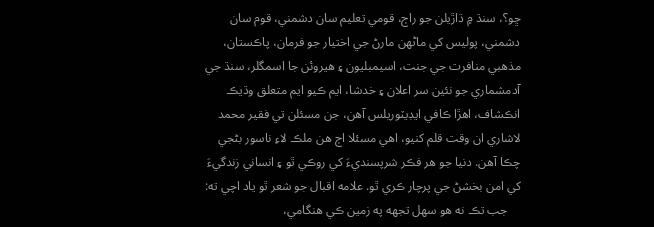ڇو؟، سنڌ ۾ ڌاڙيلن جو راڄ، قومي تعليم سان دشمني، قوم سان دشمني، پوليس کي ماڻهن مارڻ جي اختيار جو فرمان، پاڪستان، مذهبي منافرت جي جنت، اسيمبليون ۽ هيروئن جا اسمگلر، سنڌ جي آدمشماري جو نئين سر اعلان ۽ خدشا، ايم ڪيو ايم متعلق وڌيڪ انڪشاف، اهڙا ڪافي ايڊيٽوريلس آهن، جن مسئلن تي فقير محمد لاشاري ان وقت قلم کنيو، اهي مسئلا اڄ هن ملڪ لاءِ ناسور بڻجي چڪا آهن. دنيا جو هر فڪر شرپسنديءَ کي روڪي ٿو ۽ انساني زندگيءَ کي امن بخشڻ جي پرچار ڪري ٿو. علامه اقبال جو شعر ٿو ياد اچي ته:
    جب تڪ نه هو سهل تجهه په زمين ڪي هنگامي،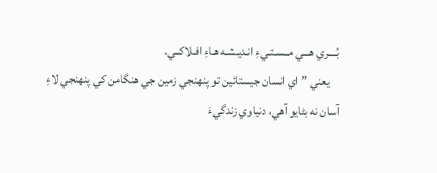بُــــري هـــي مــسـتـيءِ انـديـشـه هـاءِ افـلاکــي.
    يعني ”اي انسان جيستائين تو پنھنجي زمين جي هنگامن کي پنھنجي لاءِ آسان نه بڻايو آهي، دنياوي زندگيءَ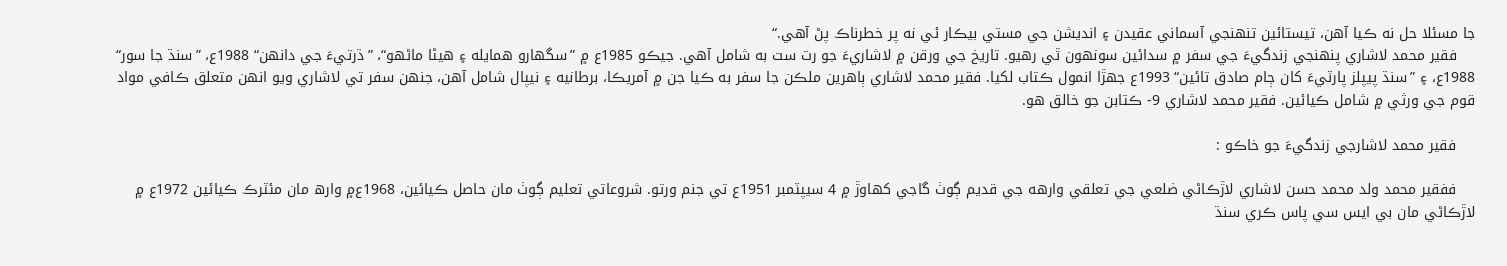جا مسئلا حل نه ڪيا آهن، تيستائين تنھنجي آسماني عقيدن ۽ انديشن جي مستي بيڪار ئي نه پر خطرناڪ پڻ آهي.“
    فقير محمد لاشاري پنھنجي زندگيءَ جي سفر ۾ سدائين سونھون ٿي رهيو. تاريخ جي ورقن ۾ لاشاريءَ جو رت ست به شامل آهي. جيڪو 1985ع ۾ ”سگهارو همايله ۽ هيڻا ماڻهو“، ”ڌرتيءَ جي دانھن“ 1988ع، ”سنڌ جا سور“ 1988ع، ۽ ”سنڌ پيپلز پارٽيءَ کان ڄام صادق تائين“ 1993ع جھڙا انمول ڪتاب لکيا. فقير محمد لاشاري ٻاهرين ملڪن جا سفر به ڪيا جن ۾ آمريڪا، برطانيه ۽ نيپال شامل آهن، جنھن سفر تي لاشاري ويو انهن متعلق ڪافي مواد قوم جي ورثي ۾ شامل ڪيائين. فقير محمد لاشاري 9- ڪتابن جو خالق هو.

    فقير محمد لاشارجي زندگيءَ جو خاڪو :

    ففقير محمد ولد محمد حسن لاشاري لاڙڪاڻي ضلعي جي تعلقي وارهه جي قديم ڳوٺ گاجي کهاوڙ ۾ 4 سيپٽمبر 1951ع تي جنم ورتو. شروعاتي تعليم ڳوٺ مان حاصل ڪيائين، 1968ع۾ وارھ مان مئٽرڪ ڪيائين 1972ع ۾ لاڙڪاڻي مان بي ايس سي پاس ڪري سنڌ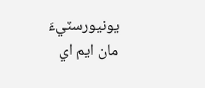يونيورسٽيءَ مان ايم اي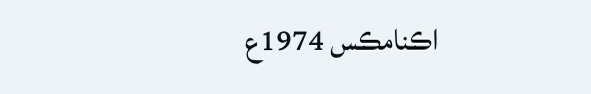اڪنامڪس 1974ع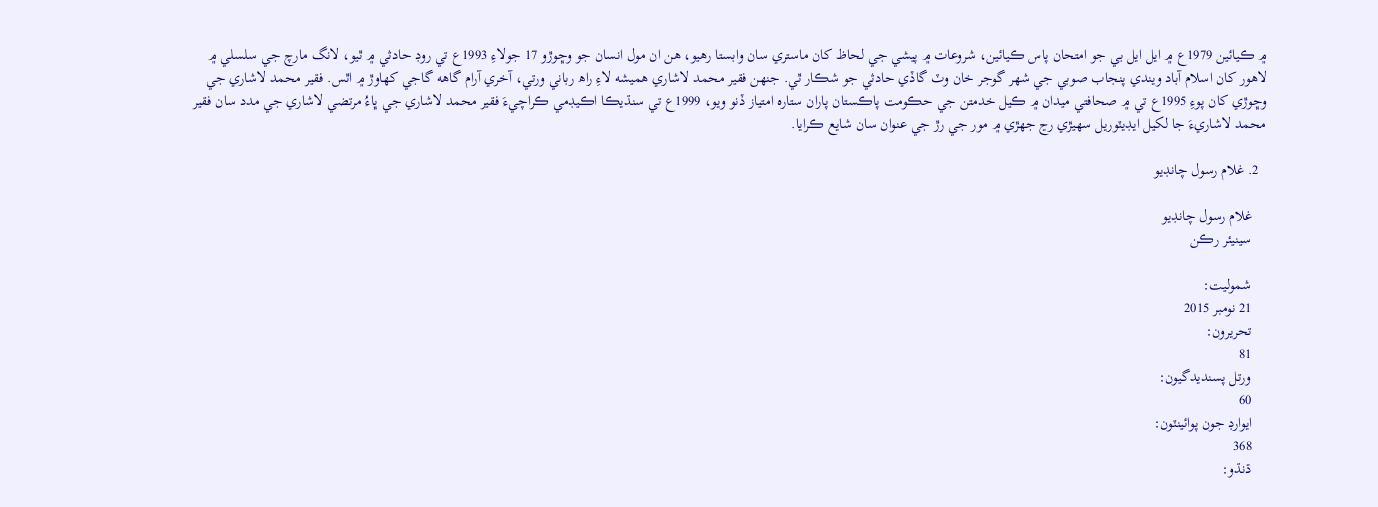۾ ڪيائين 1979ع ۾ ايل ايل بي جو امتحان پاس ڪيائين، شروعات ۾ پيشي جي لحاظ کان ماستري سان وابستا رهيو، هن ان مول انسان جو وڇوڙو 17 جولاءِ 1993ع تي روڊ حادثي ۾ ٿيو، لانگ مارچ جي سلسلي ۾ لاهور کان اسلام آباد ويندي پنجاب صوبي جي شهر گوجر خان وٽ گاڏي حادثي جو شڪار ٿي. جنهن فقير محمد لاشاري هميشه لاءِ راھ رباني ورتي، آخري آرام گاهه گاجي کهاوڙ ۾ اٿس. فقير محمد لاشاري جي وڇوڙي کان پوءِ 1995ع تي ۾ صحافتي ميدان ۾ ڪيل خدمتن جي حڪومت پاڪستان پاران ستاره امتياز ڏنو ويو، 1999ع تي سنڌيڪا اڪيڊمي ڪراچيءَ فقير محمد لاشاري جي ڀاءُ مرتضي لاشاري جي مدد سان فقير محمد لاشاريءَ جا لکيل ايڊيٽوريل سهيڙي رڃ جهڙي ۾ مور جي رڙ جي عنوان سان شايع ڪرايا.

  2. غلام رسول چانڊيو

    غلام رسول چانڊيو
    سينيئر رڪن

    شموليت:
    21 نومبر 2015
    تحريرون:
    81
    ورتل پسنديدگيون:
    60
    ايوارڊ جون پوائينٽون:
    368
    ڌنڌو: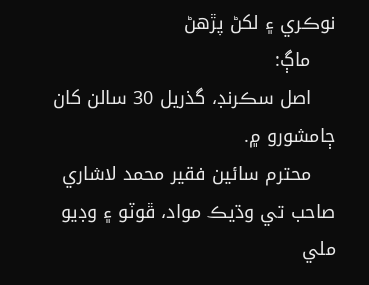نوڪري ۽ لکڻ پڙھڻ
    ماڳ:
    اصل سڪرنڊ، گذريل 30 سالن کان ڄامشورو ۾.
    محترم سائين فقير محمد لاشاري صاحب تي وڌيڪ مواد، ڦوٽو ۽ وڊيو ملي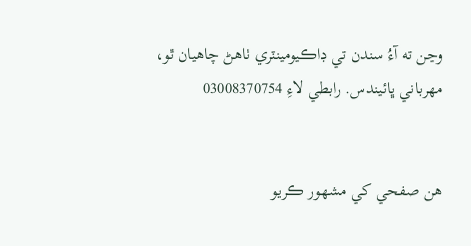وڃن ته آءُ سندن تي ڊاڪيومينٽري ٺاھڻ چاھيان ٿو، مھرباني ڀائيندس. رابطي لاءِ 03008370754


هن صفحي کي مشهور ڪريو